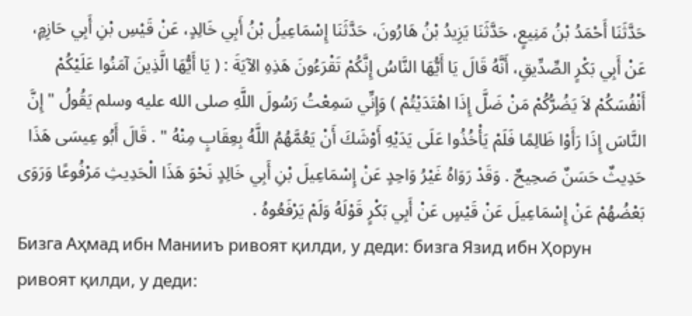حَدَّثَنَا أَحْمَدُ بْنُ مَنِيعٍ، حَدَّثَنَا يَزِيدُ بْنُ هَارُونَ، حَدَّثَنَا إِسْمَاعِيلُ بْنُ أَبِي خَالِدٍ، عَنْ قَيْسِ بْنِ أَبِي حَازِمٍ، عَنْ أَبِي بَكْرٍ الصِّدِّيقِ، أَنَّهُ قَالَ يَا أَيُّهَا النَّاسُ إِنَّكُمْ تَقْرَءُونَ هَذِهِ الآيَةَ : ( يَا أَيُّهَا الَّذِينَ آمَنُوا عَلَيْكُمْ أَنْفُسَكُمْ لاَ يَضُرُّكُمْ مَنْ ضَلَّ إِذَا اهْتَدَيْتُمْ ) وَإِنِّي سَمِعْتُ رَسُولَ اللَّهِ صلى الله عليه وسلم يَقُولُ " إِنَّ النَّاسَ إِذَا رَأَوْا ظَالِمًا فَلَمْ يَأْخُذُوا عَلَى يَدَيْهِ أَوْشَكَ أَنْ يَعُمَّهُمُ اللَّهُ بِعِقَابٍ مِنْهُ " . قَالَ أَبُو عِيسَى هَذَا حَدِيثٌ حَسَنٌ صَحِيحٌ . وَقَدْ رَوَاهُ غَيْرُ وَاحِدٍ عَنْ إِسْمَاعِيلَ بْنِ أَبِي خَالِدٍ نَحْوَ هَذَا الْحَدِيثِ مَرْفُوعًا وَرَوَى بَعْضُهُمْ عَنْ إِسْمَاعِيلَ عَنْ قَيْسٍ عَنْ أَبِي بَكْرٍ قَوْلَهُ وَلَمْ يَرْفَعُوهُ .
Бизга Аҳмад ибн Манииъ ривоят қилди, у деди: бизга Язид ибн Ҳорун ривоят қилди, у деди: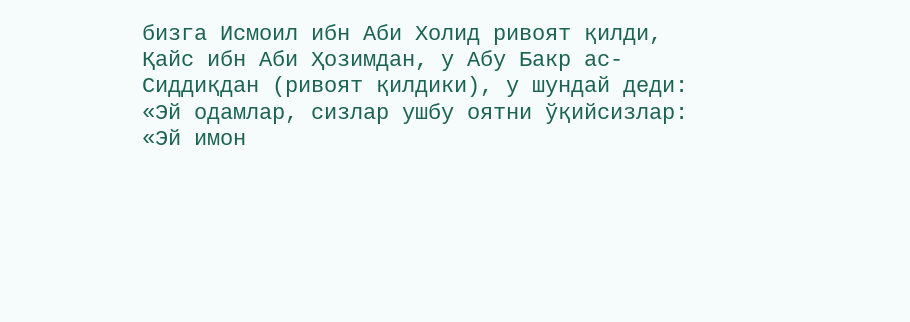бизга Исмоил ибн Аби Холид ривоят қилди, Қайс ибн Аби Ҳозимдан, у Абу Бакр ас-Сиддиқдан (ривоят қилдики), у шундай деди: «Эй одамлар, сизлар ушбу оятни ўқийсизлар: «Эй имон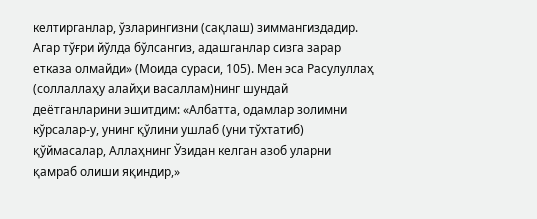келтирганлар, ўзларингизни (сақлаш) зиммангиздадир. Агар тўғри йўлда бўлсангиз, адашганлар сизга зарар етказа олмайди» (Моида сураси, 105). Мен эса Расулуллаҳ (соллаллаҳу алайҳи васаллам)нинг шундай деётганларини эшитдим: «Албатта, одамлар золимни кўрсалар-у, унинг қўлини ушлаб (уни тўхтатиб) қўймасалар, Аллаҳнинг Ўзидан келган азоб уларни қамраб олиши яқиндир,»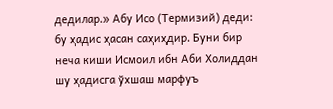дедилар.» Абу Исо (Термизий) деди: бу ҳадис ҳасан саҳиҳдир. Буни бир неча киши Исмоил ибн Аби Холиддан шу ҳадисга ўхшаш марфуъ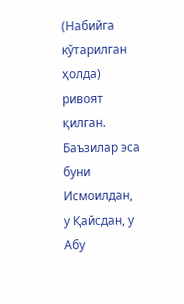(Набийга кўтарилган ҳолда) ривоят қилган. Баъзилар эса буни Исмоилдан, у Қайсдан, у Абу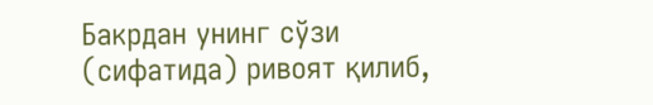Бакрдан унинг сўзи (сифатида) ривоят қилиб,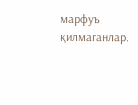марфуъ қилмаганлар.